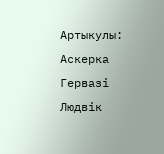Артыкулы: Аскерка Гервазі Людвік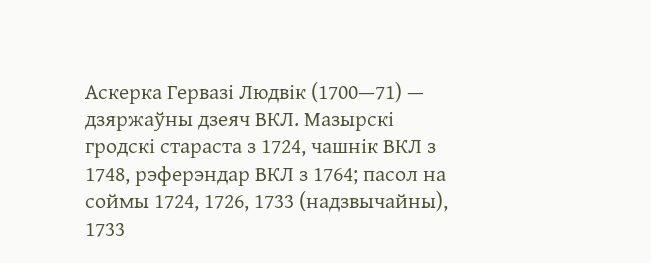Аскерка Гервазі Людвік (1700—71) — дзяржаўны дзеяч ВКЛ. Мазырскі гродскі стараста з 1724, чашнік ВКЛ з 1748, рэферэндар ВКЛ з 1764; пасол на соймы 1724, 1726, 1733 (надзвычайны), 1733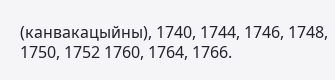(канвакацыйны), 1740, 1744, 1746, 1748, 1750, 1752 1760, 1764, 1766.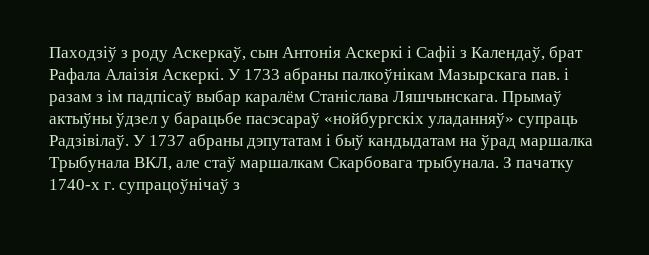Паходзіў з роду Аскеркаў, сын Антонія Аскеркі і Сафіі з Календаў, брат Рафала Алаізія Аскеркі. У 1733 абраны палкоўнікам Мазырскага пав. і разам з ім падпісаў выбар каралём Станіслава Ляшчынскага. Прымаў актыўны ўдзел у барацьбе пасэсараў «нойбургскіх уладанняў» супраць Радзівілаў. У 1737 абраны дэпутатам і быў кандыдатам на ўрад маршалка Трыбунала ВКЛ, але стаў маршалкам Скарбовага трыбунала. З пачатку 1740-х г. супрацоўнічаў з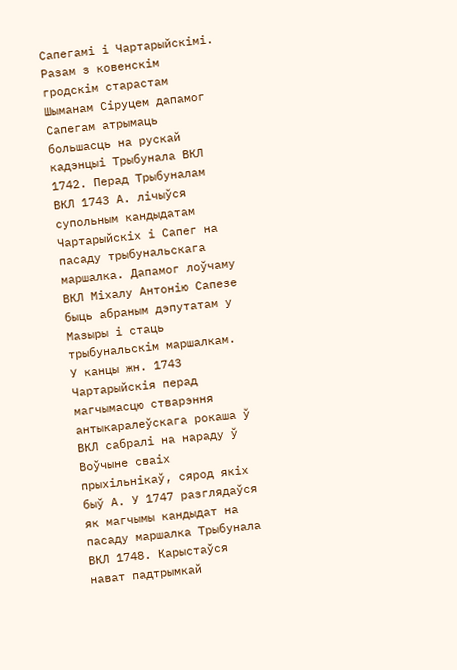Сапегамі і Чартарыйскімі. Разам з ковенскім гродскім старастам Шыманам Сіруцем дапамог Сапегам атрымаць большасць на рускай кадэнцыі Трыбунала ВКЛ 1742. Перад Трыбуналам ВКЛ 1743 А. лічыўся супольным кандыдатам Чартарыйскіх і Сапег на пасаду трыбунальскага маршалка. Дапамог лоўчаму ВКЛ Міхалу Антонію Сапезе быць абраным дэпутатам у Мазыры і стаць трыбунальскім маршалкам. У канцы жн. 1743 Чартарыйскія перад магчымасцю стварэння антыкаралеўскага рокаша ў ВКЛ сабралі на нараду ў Воўчыне сваіх прыхільнікаў, сярод якіх быў А. У 1747 разглядаўся як магчымы кандыдат на пасаду маршалка Трыбунала ВКЛ 1748. Карыстаўся нават падтрымкай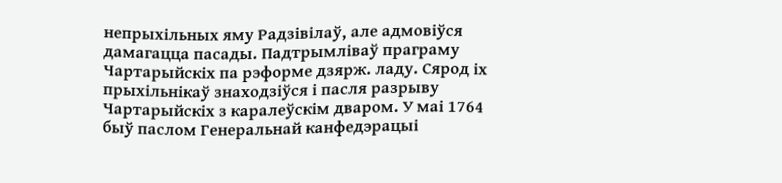непрыхільных яму Радзівілаў, але адмовіўся дамагацца пасады. Падтрымліваў праграму Чартарыйскіх па рэформе дзярж. ладу. Сярод іх прыхільнікаў знаходзіўся і пасля разрыву Чартарыйскіх з каралеўскім дваром. У маі 1764 быў паслом Генеральнай канфедэрацыі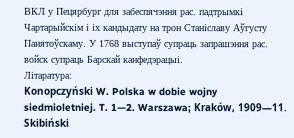ВКЛ у Пецярбург для забеспячэння рас. падтрымкі Чартарыйскім і іх кандыдату на трон Станіславу Аўгусту Панятоўскаму. У 1768 выступаў супраць запрашэння рас. войск супраць Барскай канфедэрацыі.
Літаратура:
Konopczyński W. Polska w dobie wojny siedmioletniej. T. 1—2. Warszawa; Kraków, 1909—11.
Skibiński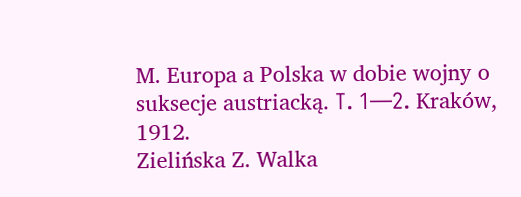M. Europa a Polska w dobie wojny o suksecje austriacką. Т. 1—2. Kraków, 1912.
Zielińska Z. Walka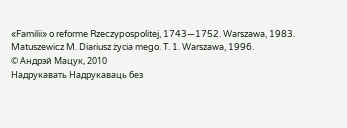«Familii» o reforme Rzeczypospolitej, 1743—1752. Warszawa, 1983.
Matuszewicz M. Diariusz życia mego. T. 1. Warszawa, 1996.
© Андрэй Мацук, 2010
Надрукавать Надрукаваць без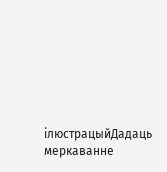ілюстрацыйДадаць меркаванне